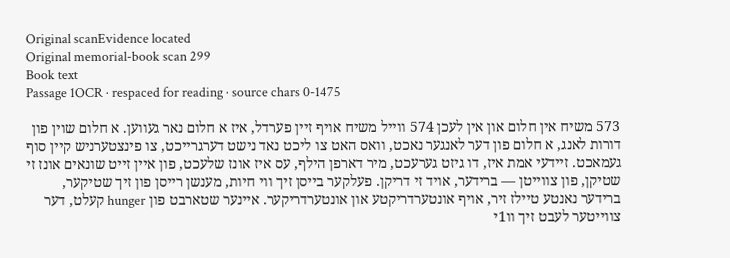Original scanEvidence located
Original memorial-book scan 299
Book text
Passage 1OCR · respaced for reading · source chars 0-1475

573 משיח אין חלום און אין לעכן 574 ווייל משיח אויף זיין פערדל, איז א חלום נאר געווען. א חלום שוין פון דורות לאנג, א חלום פון דער לאנגער נאכט, וואס האט צו ליכט נאד נישט דערגרייכט, צו פינצטערניש קיין סוף געמאכט. זיידעי אמת איז, דו גיזט גערעכט, מיר דארפן הילף, עס איז אונז שלעכט, פון איין זייט שונאים אונז זי שטיקן, פון צווייטן — ברידער, אויד זי דריקן. פעלקער בייסן זיך ווי חיות, מענשן רייסן פון זיך שטיקער, ברידער נאנטע טיילז זיר, אויף אונטערדריקטע און אונטערדריקער. איינער שטארבט פון hunger קעלט, דער צווייטער לעבט זיך וו1י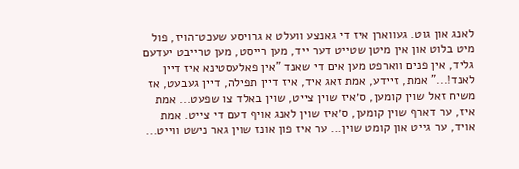לאנג און גוט. געווארן איז די גאנצע וועלט א גרויסע שעכט־הויז, פול מיט בלוט און אין מיטן שטייט דער ייד, מען רייסט, מען טרייבט יעדעם גליד, אין פנים ווארפט מען אים די שאנד "אין פאלעסטינא איז דיין לאנד!..." אמת, זיידע, אמת זאג איד, איז דיין תפילה, דיין געבעט, אז משיח זאל שוין קומען, ס׳איז שוין צייט, שוין באלד צו שפעט... אמת איז, ער דארף שוין קומען, ס׳איז שוין לאנג אויף דעם די צייט. אמת אויד, ער גייט און קומט שוין... ער איז פון אונז שוין גאר נישט ווייט...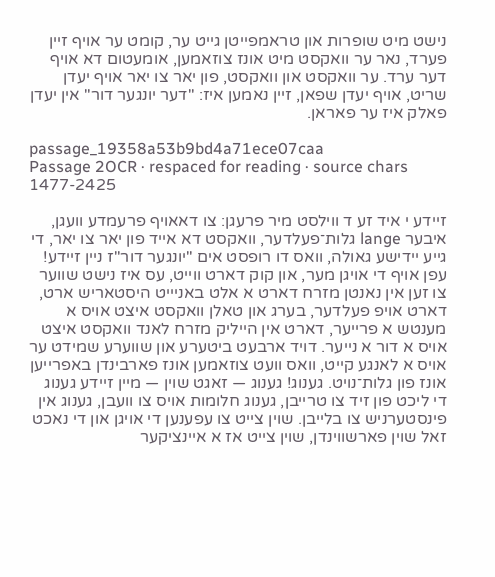נישט מיט שופרות און טראמפייטן גייט ער, קומט ער אויף זיין פערד, נאר ער וואקסט מיט אונז צוזאמען, אומעטום דא אויף דער ערד. ער וואקסט און וואקסט, פון יאר צו יאר אויף יעדן שריט, אויף יעדן שפאן, זיין נאמען איז: "דער יונגער דור" אין יעדן פאלק איז ער פאראן.

passage_19358a53b9bd4a71ece07caa
Passage 2OCR · respaced for reading · source chars 1477-2425

זיידע י איד זע ד ווילסט מיר פרעגן: צו דאאויף פרעמדע וועגן, איבער lange גלות־פעלדער, וואקסט דא אייד פון יאר צו יאר, די גייע יידישע גאולה, וואס דו רופסט אים "יונגער דור"ז ניין זיידע! עפן אויף די אויגן מער, און קוק דארט ווייט, עס איז נישט שווער צו זען אין נאנטן מזרח דארט א אלט באניייט היסטאריש ארט, דארט אויפ פעלדער, בערג און טאלן וואקסט איצט אויס א מענטש א פרייער, דארט אין הייליק מזרח לאנד וואקסט איצט אויס א דור א נייער. דויד ארבעט ביטערע און שווערע שמידט ער אויס א לאנגע קייט, וואס וועט צוזאמען אונז פארבינדן באפרייען אונז פון גלות־נויט. גענוג! גענוג — זאגט שוין — מיין זיידע גענוג די ליכט פון זיד צו טרייבן, גענוג חלומות אויס צו וועבן, גענוג אין פינסטערניש צו בלייבן. שוין צייט צו עפענען די אויגן און די נאכט זאל שוין פארשווינדן, שוין צייט אז א איינציקער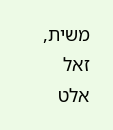משית, זאל אלט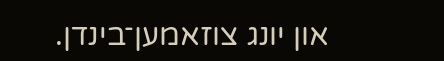און יונג צוזאמען־בינדן.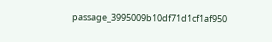passage_3995009b10df71d1cf1af950